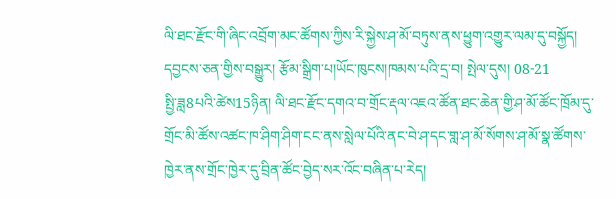ལི་ཐང་རྫོང་གི་ཞིང་འབྲོག་མང་ཚོགས་ཀྱིས་རི་སྐྱེས་ཤ་མོ་བཏུས་ནས་ཕྱུག་འགྱུར་ལམ་དུ་བསྐྱོད།
དབྱངས་ཅན་གྱིས་བསྒྱུར། རྩོམ་སྒྲིག་པ།ཡོང་ཁུངས།ཁམས་པའི་དྲ་བ། སྤེལ་དུས། 08-21
སྤྱི་ཟླ8པའི་ཚེས15ཉིན། ལི་ཐང་རྫོང་དགའ་བ་གྲོང་རྡལ་འཇའ་ཚོན་ཐང་ཆེན་གྱི་ཤ་མོ་ཚོང་ཁྲོམ་དུ་གྲོང་མི་ཚོས་འཚང་ཁ་ཤིག་ཤིག་ངང་ནས་སླེལ་པོའི་ནང་བེ་ཤ་དང་གླ་ཤ་མོ་སོགས་ཤ་མོ་སྣ་ཚོགས་ཁྱེར་ནས་གྲོང་ཁྱེར་དུ་བྲིན་ཚོང་བྱེད་སར་འོང་བཞིན་པ་རེད།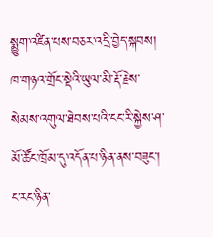སྨྱུག་འཛིན་པས་བཅར་འདྲི་བྱེད་སྐབས། ཁ་གཉའ་གྲོང་སྡེའི་ཡུལ་མི་རྡོ་རྗེས་སེམས་འགུལ་ཐེབས་པའི་ངང་རི་སྐྱེས་ཤ་མོ་ཚོང་ཁྲོམ་དུ་འདོན་པ་ཉིན་ནས་བཟུང་། ང་རང་ཉིན་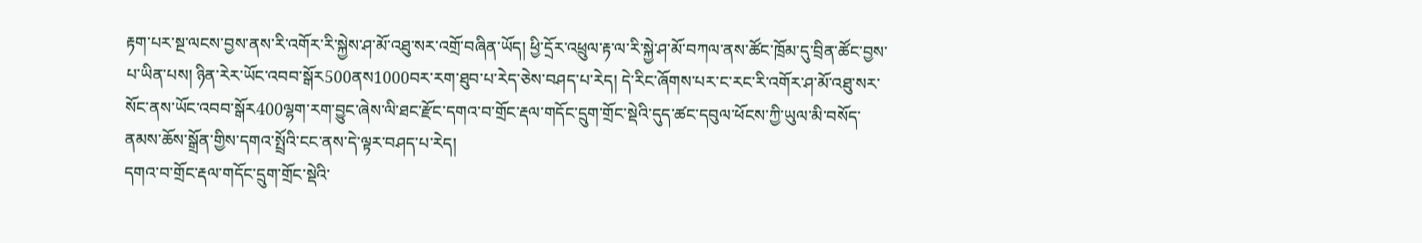རྟག་པར་སྔ་ལངས་བྱས་ནས་རི་འགོར་རི་སྐྱེས་ཤ་མོ་འཐུ་སར་འགྲོ་བཞིན་ཡོད། ཕྱི་དྲོར་འཕྲུལ་རྟ་ལ་རི་སྐྱེ་ཤ་མོ་བཀལ་ནས་ཚོང་ཁྲོམ་དུ་བྲིན་ཚོང་བྱས་པ་ཡིན་པས། ཉིན་རེར་ཡོང་འབབ་སྒོར500ནས1000བར་རག་ཐུབ་པ་རེད་ཅེས་བཤད་པ་རེད། དེ་རིང་ཞོགས་པར་ང་རང་རི་འགོར་ཤ་མོ་འཐུ་སར་སོང་ནས་ཡོང་འབབ་སྒོར400ལྷག་རག་བྱུང་ཞེས་ལི་ཐང་རྫོང་དགའ་བ་གྲོང་རྡལ་གདོང་དྲུག་གྲོང་སྡེའི་དུད་ཚང་དབུལ་ཕོངས་ཀྱི་ཡུལ་མི་བསོད་ནམས་ཆོས་སྒྲོན་གྱིས་དགའ་སྤྲོའི་ངང་ནས་དེ་ལྟར་བཤད་པ་རེད།
དགའ་བ་གྲོང་རྡལ་གདོང་དྲུག་གྲོང་སྡེའི་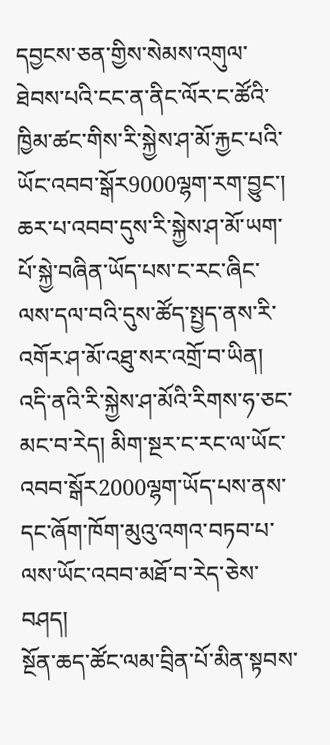དབྱངས་ཅན་གྱིས་སེམས་འགུལ་ཐེབས་པའི་ངང་ན་ནིང་ལོར་ང་ཚོའི་ཁྱིམ་ཚང་གིས་རི་སྐྱེས་ཤ་མོ་རྐྱང་པའི་ཡོང་འབབ་སྒོར9000ལྷག་རག་བྱུང་། ཆར་པ་འབབ་དུས་རི་སྐྱེས་ཤ་མོ་ཡག་པོ་སྐྱེ་བཞིན་ཡོད་པས་ང་རང་ཞིང་ལས་དལ་བའི་དུས་ཚོད་སྤྱད་ནས་རི་འགོར་ཤ་མོ་འཐུ་སར་འགྲོ་བ་ཡིན། འདི་ནའི་རི་སྐྱེས་ཤ་མོའི་རིགས་ཧ་ཅང་མང་བ་རེད། མིག་སྔར་ང་རང་ལ་ཡོང་འབབ་སྒོར2000ལྷག་ཡོད་པས་ནས་དང་ཞོག་ཁོག་མུའུ་འགའ་བཏབ་པ་ལས་ཡོང་འབབ་མཐོ་བ་རེད་ཅེས་བཤད།
སྔོན་ཆད་ཚོང་ལམ་བྲིན་པོ་མིན་སྟབས་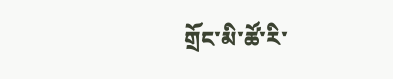གྲོང་མི་ཚོ་རི་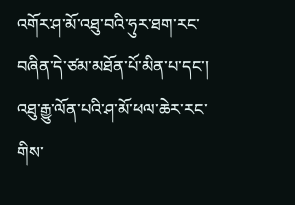འགོར་ཤ་མོ་འཐུ་བའི་ཧུར་ཐག་རང་བཞིན་དེ་ཙམ་མཐོན་པོ་མིན་པ་དང་། འཐུ་རྒྱུ་ལོན་པའི་ཤ་མོ་ཕལ་ཆེར་རང་གིས་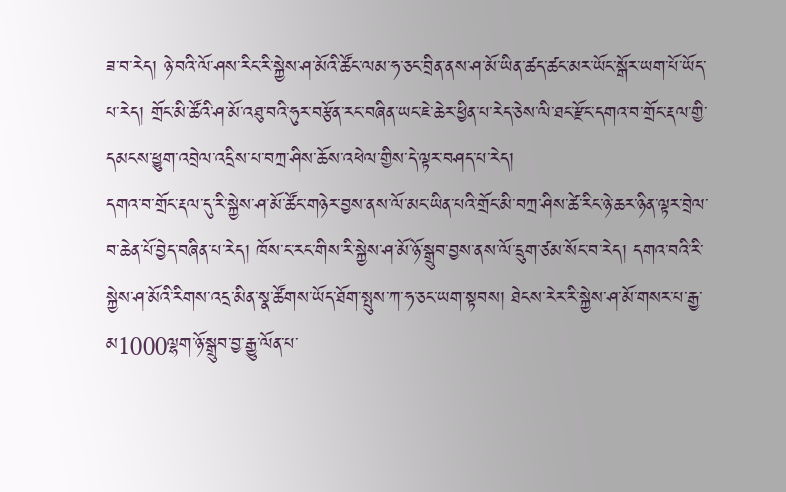ཟ་བ་རེད། ཉེ་བའི་ལོ་ཤས་རིང་རི་སྐྱེས་ཤ་མོའི་ཚོང་ལམ་ཧ་ཅང་བྲིན་ནས་ཤ་མོ་ཡིན་ཚད་ཚང་མར་ཡོང་སྒོར་ཡག་པོ་ཡོད་པ་རེད། གྲོང་མི་ཚོའི་ཤ་མོ་འཐུ་བའི་ཧུར་བརྩོན་རང་བཞིན་ཡང་ཇེ་ཆེར་ཕྱིན་པ་རེད་ཅེས་ལི་ཐང་རྫོང་དགའ་བ་གྲོང་རྡལ་གྱི་དམངས་ཕྱུག་འབྲེལ་འདྲིས་པ་བཀྲ་ཤིས་ཆོས་འཕེལ་གྱིས་དེ་ལྟར་བཤད་པ་རེད།
དགའ་བ་གྲོང་རྡལ་དུ་རི་སྐྱེས་ཤ་མོ་ཚོང་གཉེར་བྱས་ནས་ལོ་མང་ཡིན་པའི་གྲོང་མི་བཀྲ་ཤིས་ཚེ་རིང་ཉེ་ཆར་ཉིན་ལྟར་བྲེལ་བ་ཆེན་པོ་བྱེད་བཞིན་པ་རེད། ཁོས་ང་རང་གིས་རི་སྐྱེས་ཤ་མོ་ཉོ་སྒྲུབ་བྱས་ནས་ལོ་དྲུག་ཙམ་སོང་བ་རེད། དགའ་བའི་རི་སྐྱེས་ཤ་མོའི་རིགས་འདྲ་མིན་སྣ་ཚོགས་ཡོད་ཐོག་སྤུས་ཀ་ཧ་ཅང་ཡག་སྟབས། ཐེངས་རེར་རི་སྐྱེས་ཤ་མོ་གསར་པ་རྒྱ་མ1000ལྷག་ཉོ་སྒྲུབ་བྱ་རྒྱུ་ལོན་པ་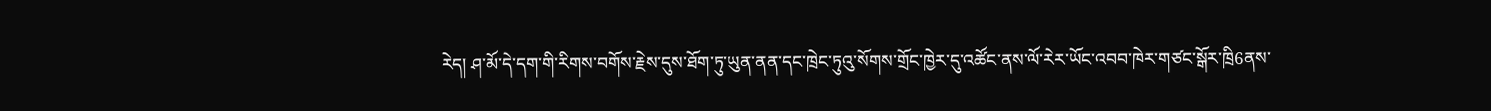རེད། ཤ་མོ་དེ་དག་གི་རིགས་བགོས་རྗེས་དུས་ཐོག་ཏུ་ཡུན་ནན་དང་ཁྲེང་ཏུའུ་སོགས་གྲོང་ཁྱེར་དུ་འཚོང་ནས་ལོ་རེར་ཡོང་འབབ་ཁེར་གཙང་སྒོར་ཁྲི6ནས་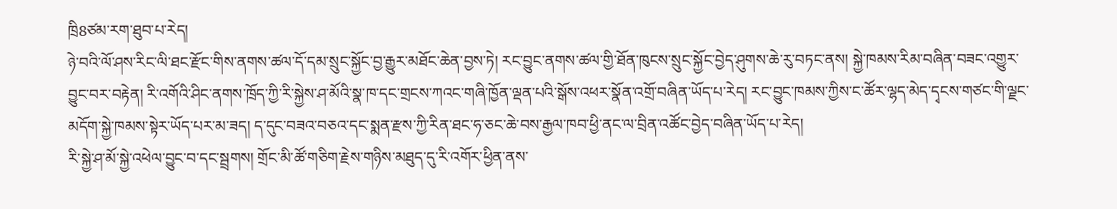ཁྲི8ཙམ་རག་ཐུབ་པ་རེད།
ཉེ་བའི་ལོ་ཤས་རིང་ལི་ཐང་རྫོང་གིས་ནགས་ཚལ་དོ་དམ་སྲུང་སྐྱོང་བྱ་རྒྱུར་མཐོང་ཆེན་བྱས་ཏེ། རང་བྱུང་ནགས་ཚལ་གྱི་ཐོན་ཁུངས་སྲུང་སྐྱོང་བྱེད་ཤུགས་ཆེ་རུ་བཏང་ནས། སྐྱེ་ཁམས་རིམ་བཞིན་བཟང་འགྱུར་བྱུང་བར་བརྟེན། རི་འགོའི་ཤིང་ནགས་ཁྲོད་ཀྱི་རི་སྐྱེས་ཤ་མོའི་སྣ་ཁ་དང་གྲངས་ཀའང་གཞི་ཁྱོན་ལྡན་པའི་སྒོས་འཕར་སྣོན་འགྲོ་བཞིན་ཡོད་པ་རེད། རང་བྱུང་ཁམས་ཀྱིས་ང་ཚོར་ལྷད་མེད་དྭངས་གཙང་གི་ལྗང་མདོག་སྐྱེ་ཁམས་སྟེར་ཡོད་པར་མ་ཟད། ད་དུང་བཟའ་བཅའ་དང་སྨན་རྫས་ཀྱི་རིན་ཐང་ཧ་ཅང་ཆེ་བས་རྒྱལ་ཁབ་ཕྱི་ནང་ལ་བྲིན་འཚོང་བྱེད་བཞིན་ཡོད་པ་རེད།
རི་སྐྱེ་ཤ་མོ་སྐྱེ་འཕེལ་བྱུང་བ་དང་སྦྲགས། གྲོང་མི་ཚོ་གཅིག་རྗེས་གཉིས་མཐུད་དུ་རི་འགོར་ཕྱིན་ནས་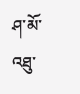ཤ་མོ་འཐུ་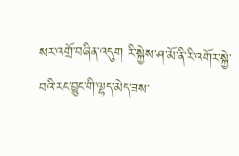སར་འགྲོ་བཞིན་འདུག རི་སྐྱེས་ཤ་མོ་ནི་རི་འགོར་སྐྱེ་བའི་རང་བྱུང་གི་ལྷད་མེད་ཟས་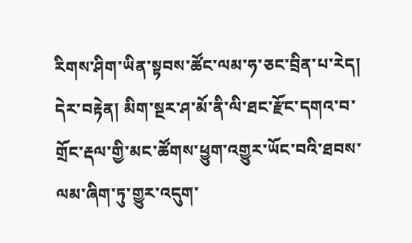རིགས་ཤིག་ཡིན་སྟབས་ཚོང་ལམ་ཧ་ཅང་བྲིན་པ་རེད། དེར་བརྟེན། མིག་སྔར་ཤ་མོ་ནི་ལི་ཐང་རྫོང་དགའ་བ་གྲོང་རྡལ་གྱི་མང་ཚོགས་ཕྱུག་འགྱུར་ཡོང་བའི་ཐབས་ལམ་ཞིག་ཏུ་གྱུར་འདུག་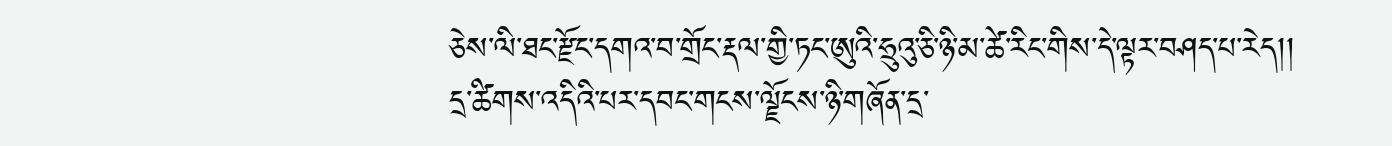ཅེས་ལི་ཐང་རྫོང་དགའ་བ་གྲོང་རྡལ་གྱི་ཏང་ཨུའི་ཧྲུའུ་ཅི་ཉི་མ་ཚེ་རིང་གིས་དེ་ལྟར་བཤད་པ་རེད།།
དྲ་ཚིགས་འདིའི་པར་དབང་གངས་ལྗོངས་ཉི་གཞོན་དྲ་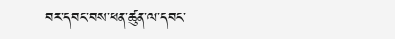བར་དབང་བས་ཕན་ཚུན་ལ་དབང་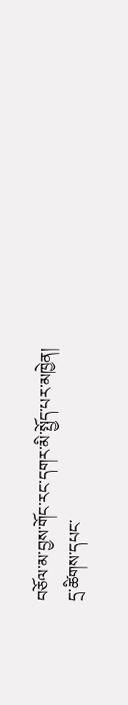བཅོལ་མ་བྱས་གོང་རང་དགར་མི་སྤྱོད་པར་མཁྱེན།
དྲ་ཚིགས་དཔང་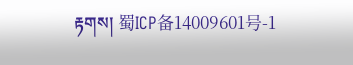རྟགས། 蜀ICP备14009601号-1